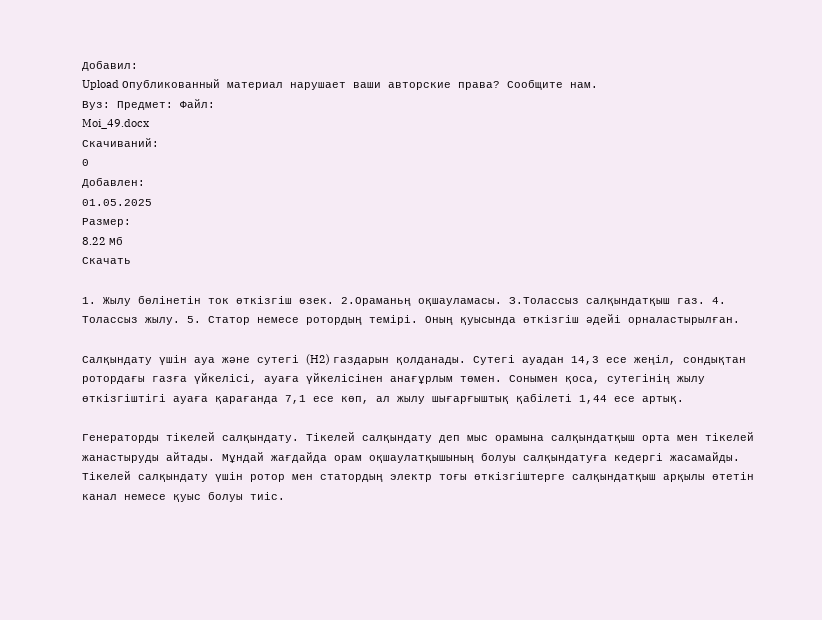Добавил:
Upload Опубликованный материал нарушает ваши авторские права? Сообщите нам.
Вуз: Предмет: Файл:
Moi_49.docx
Скачиваний:
0
Добавлен:
01.05.2025
Размер:
8.22 Mб
Скачать

1. Жылу бөлінетін ток өткізгіш өзек. 2.Ораманьң оқшауламасы. З.Толассыз салқындатқыш газ. 4. Toлассыз жылу. 5. Статор немесе ротордың темірі. Оның қуысында өткізгіш әдейі орналастырылған.

Салқындату үшін ауа және сутегі (H2) газдарын қолданады. Сутегі ауадан 14,3 есе жеңіл, сондықтан ротордағы газға үйкелісі, ауаға үйкелісінен анағұрлым төмен. Сонымен қоса, сутегінің жылу өткізгіштігі ауаға қарағанда 7,1 есе көп, ал жылу шығарғыштық қабілеті 1,44 есе артық.

Генераторды тікелей салқындату. Тікелей салқындату деп мыс орамына салқындатқыш орта мен тікелей жанастыруды айтады. Мұндай жағдайда орам оқшаулатқышының болуы салқындатуға кедергі жасамайды. Тікелей салқындату үшін ротор мен статордың электр тоғы өткізгіштерге салқындатқыш арқылы өтетін канал немесе қуыс болуы тиіс.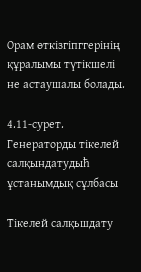Орам өткізгіпггерінің құралымы түтікшелі не астаушалы болады.

4.11-сурет. Генераторды тікелей салқындатудыћ ұстанымдық сұлбасы

Тікелей салқьшдату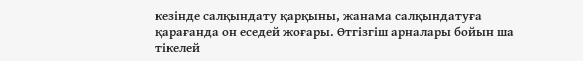кезінде салқындату қарқыны, жанама салқындатуға қарағанда он еседей жоғары. Өтгізгіш арналары бойын ша тікелей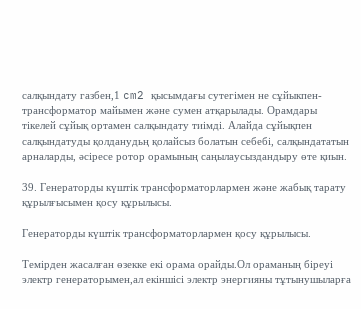салқындату газбен,1 cm2 қысымдағы сутегімен не сұйыкпен-трансформатор майымен және сумен атқарылады. Орамдары тікелей сұйық ортамен салқындату тиімді. Алайда сұйықпен салқындатуды қолданудьң қолайсыз болатын себебі, салқындататын арналарды, әсіресе ротор орамының саңылаусыздандыру өте қиын.

39. Генераторды күштік трансформаторлармен және жабық тарату құрылғысымен қосу құрылысы.

Генераторды күштік трансформаторлармен қосу құрылысы.

Темірден жасалған өзекке екі орама орайды.Ол ораманың біреуі электр генераторымен,ал екіншісі электр энергияны тұтынушыларға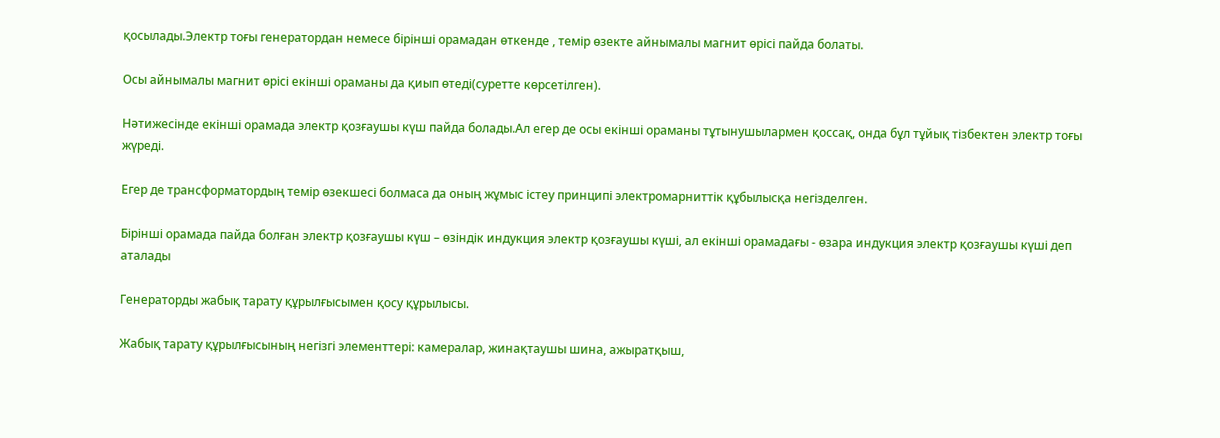қосылады.Электр тоғы генератордан немесе бірінші орамадан өткенде , темір өзекте айнымалы магнит өрісі пайда болаты.

Осы айнымалы магнит өрісі екінші ораманы да қиып өтеді(суретте көрсетілген).

Нәтижесінде екінші орамада электр қозғаушы күш пайда болады.Ал егер де осы екінші ораманы тұтынушылармен қоссақ, онда бұл тұйық тізбектен электр тоғы жүреді.

Егер де трансформатордың темір өзекшесі болмаса да оның жұмыс істеу принципі электромарниттік құбылысқа негізделген.

Бірінші орамада пайда болған электр қозғаушы күш – өзіндік индукция электр қозғаушы күші, ал екінші орамадағы - өзара индукция электр қозғаушы күші деп аталады

Генераторды жабық тарату құрылғысымен қосу құрылысы.

Жабық тарату құрылғысының негізгі элементтері: камералар, жинақтаушы шина, ажыратқыш,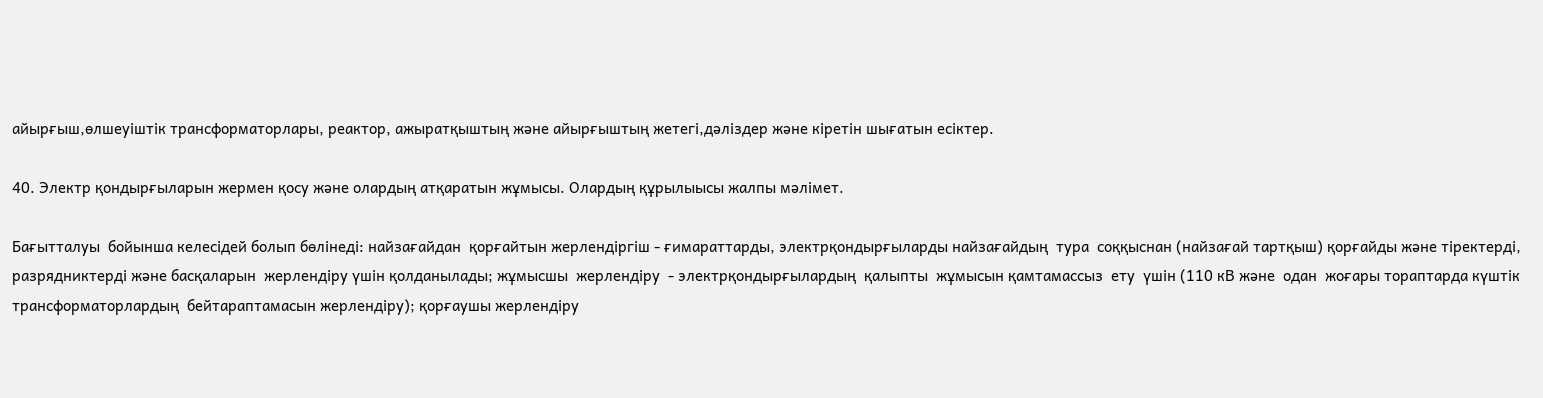айырғыш,өлшеуіштік трансформаторлары, реактор, ажыратқыштың және айырғыштың жетегі,дәліздер және кіретін шығатын есіктер.

40. Электр қондырғыларын жермен қосу және олардың атқаратын жұмысы. Олардың құрылыысы жалпы мәлімет.

Бағытталуы  бойынша келесідей болып бөлінеді: найзағайдан  қорғайтын жерлендіргіш - ғимараттарды, электрқондырғыларды найзағайдың  тура  соққыснан (найзағай тартқыш) қорғайды және тіректерді, разрядниктерді және басқаларын  жерлендіру үшін қолданылады; жұмысшы  жерлендіру  - электрқондырғылардың  қалыпты  жұмысын қамтамассыз  ету  үшін (110 кВ және  одан  жоғары тораптарда күштік  трансформаторлардың  бейтараптамасын жерлендіру); қорғаушы жерлендіру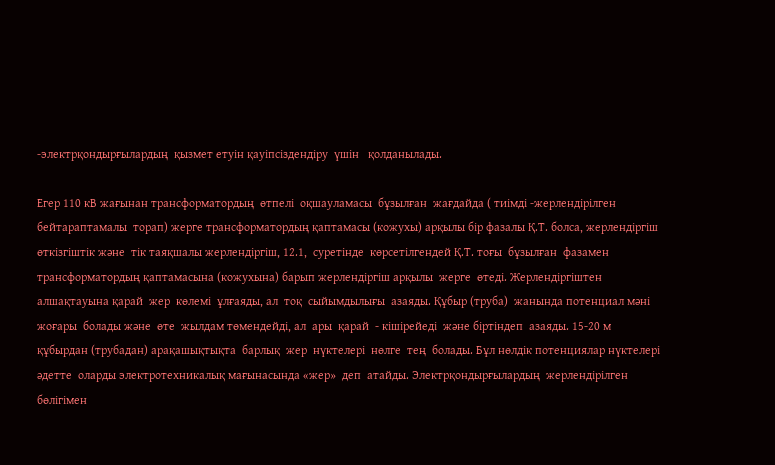-электрқондырғылардың  қызмет етуін қауіпсіздендіру  үшін   қолданылады.

Егер 110 кВ жағынан трансформатордың  өтпелі  оқшауламасы  бұзылған  жағдайда ( тиімді -жерлендірілген  бейтараптамалы  торап) жерге трансформатордың қаптамасы (кожухы) арқылы бір фазалы Қ.Т. болса, жерлендіргіш  өткізгіштік және  тік таяқшалы жерлендіргіш, 12.1,  суретінде  көрсетілгендей Қ.Т. тоғы  бұзылған  фазамен трансформатордың қаптамасына (кожухына) барып жерлендіргіш арқылы  жерге  өтеді. Жерлендіргіштен  алшақтауына қарай  жер  көлемі  ұлғаяды, ал  тоқ  сыйымдылығы  азаяды. Құбыр (труба)  жанында потенциал мәні  жоғары  болады және  өте  жылдам төмендейді, ал  ары  қарай  - кішірейеді  және біртіндеп  азаяды. 15-20 м   құбырдан (трубадан) арақашықтықта  барлық  жер  нүктелері  нөлге  тең  болады. Бұл нөлдік потенциялар нүктелері әдетте  оларды электротехникалық мағынасында «жер»  деп  атайды. Электрқондырғылардың  жерлендірілген  бөлігімен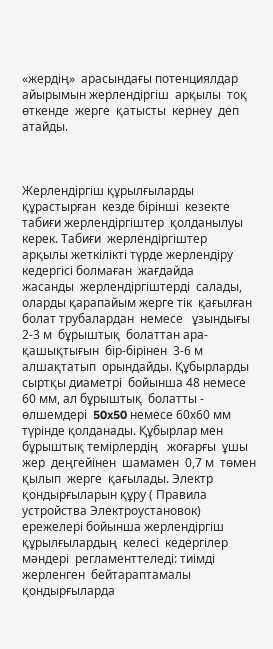«жердің»  арасындағы потенциялдар  айырымын жерлендіргіш  арқылы  тоқ  өткенде  жерге  қатысты  кернеу  деп  атайды.



Жерлендіргіш құрылғыларды құрастырған  кезде бірінші  кезекте табиғи жерлендіргіштер  қолданылуы  керек. Табиғи  жерлендіргіштер  арқылы жеткілікті түрде жерлендіру кедергісі болмаған  жағдайда        жасанды  жерлендіргіштерді  салады, оларды қарапайым жерге тік  қағылған болат трубалардан  немесе   ұзындығы  2-3 м  бұрыштық  болаттан ара-қашықтығын  бір-бірінен  3-6 м алшақтатып  орындайды. Құбырларды сыртқы диаметрі  бойынша 48 немесе 60 мм, ал бұрыштық  болатты - өлшемдері  50x50 немесе 60х60 мм түрінде қолданады. Құбырлар мен  бұрыштық темірлердің   жоғарғы  ұшы жер  деңгейінен  шамамен  0,7 м  төмен  қылып  жерге  қағылады. Электр қондырғыларын құру ( Правила устройства Электроустановок) ережелері бойынша жерлендіргіш  құрылғылардың  келесі  кедергілер  мәндері  регламенттеледі: тиімді жерленген  бейтараптамалы  қондырғыларда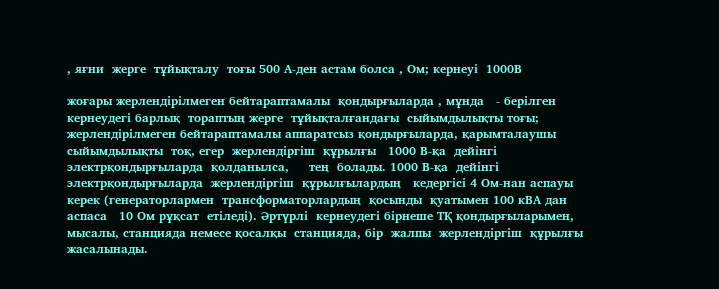, яғни  жерге  тұйықталу  тоғы 500 А-ден астам болса , Ом; кернеуі  1000В

жоғары жерлендірілмеген бейтараптамалы  қондырғыларда , мұнда   - берілген  кернеудегі барлық  тораптың жерге  тұйықталғандағы  сыйымдылықты тоғы;  жерлендірілмеген бейтараптамалы аппаратсыз қондырғыларда, қарымталаушы  сыйымдылықты  тоқ, егер  жерлендіргіш  құрылғы   1000 В-қа  дейінгі  электрқондырғыларда  қолданылса,     тең  болады. 1000 В-қа  дейінгі  электрқондырғыларда  жерлендіргіш  құрылғылардың   кедергісі 4 Ом-нан аспауы  керек (генераторлармен  трансформаторлардың  қосынды  қуатымен 100 кВА дан  аспаса   10 Ом рұқсат  етіледі). Әртүрлі  кернеудегі бірнеше ТҚ қондырғыларымен, мысалы, станцияда немесе қосалқы  станцияда, бір  жалпы  жерлендіргіш  құрылғы  жасалынады.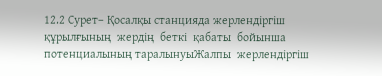12.2 Сурет– Қосалқы станцияда жерлендіргіш  құрылғының  жердің  беткі  қабаты  бойынша потенциалының таралынуыЖалпы  жерлендіргіш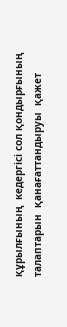құрылғының  кедергісі сол қондырғының  талаптарын  қанағаттандыруы  қажет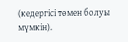(кедергісі төмен болуы мүмкін).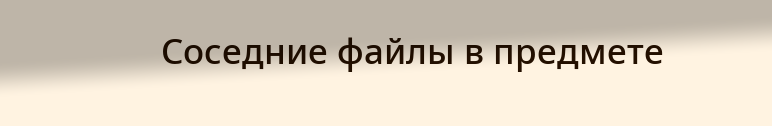Соседние файлы в предмете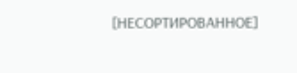[НЕСОРТИРОВАННОЕ]